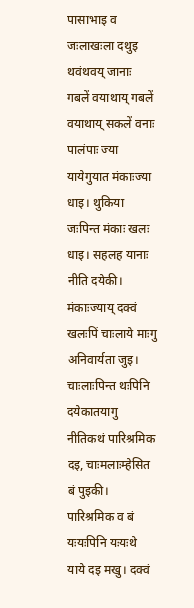पासाभाइ व जःलाखःला दथुइ थवंथवय् जानाः गबलें वयाथाय् गबलें वयाथाय् सकलें वनाः पालंपाः ज्या यायेगुयात मंकाःज्या धाइ। थुकिया जःपिन्त मंकाः खलः धाइ। सहलह यानाः नीति दयेकी। मंकाःज्याय् दक्वं खलःपिं चाःलाये माःगु अनिवार्यता जुइ। चाःलाःपिन्त थःपिनि दयेकातयागु नीतिकथं पारिश्रमिक दइ, चाःमलाःम्हेसित बं पुइकी। पारिश्रमिक व बं यःयःपिनि यःयःथे याये दइ मखु। दक्वं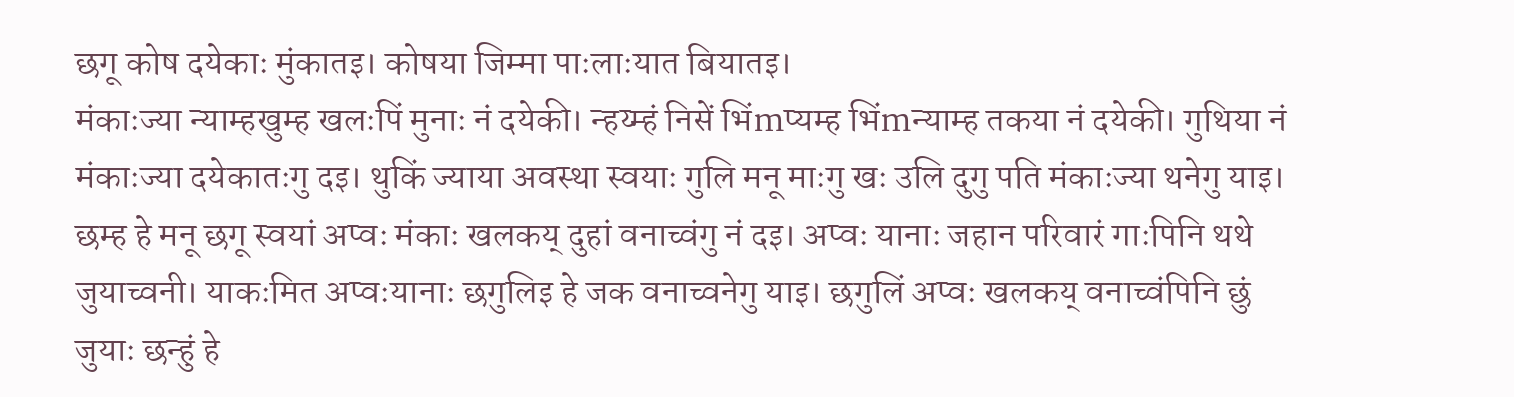छगू कोष दयेकाः मुंकातइ। कोषया जिम्मा पाःलाःयात बियातइ।
मंकाःज्या न्याम्हखुम्ह खलःपिं मुनाः नं दयेकी। न्हय्म्हं निसें भिंmप्यम्ह भिंmन्याम्ह तकया नं दयेकी। गुथिया नं मंकाःज्या दयेकातःगु दइ। थुकिं ज्याया अवस्था स्वयाः गुलि मनू माःगु खः उलि दुगु पति मंकाःज्या थनेगु याइ।
छम्ह हे मनू छगू स्वयां अप्वः मंकाः खलकय् दुहां वनाच्वंगु नं दइ। अप्वः यानाः जहान परिवारं गाःपिनि थथे जुयाच्वनी। याकःमित अप्वःयानाः छगुलिइ हे जक वनाच्वनेगु याइ। छगुलिं अप्वः खलकय् वनाच्वंपिनि छुं जुयाः छन्हुं हे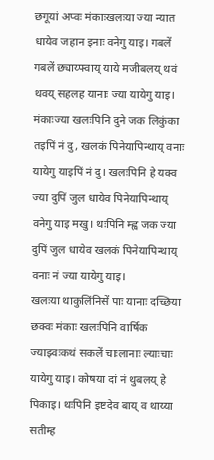छगूयां अप्वः मंकाःखलःया ज्या न्यात धायेव जहान इनाः वनेगु याइ। गबलें गबलें छ्याय्फ्वाय् याये मजीबलय् थवं थवय् सहलह यानाः ज्या यायेगु याइ।
मंकाःज्या खलःपिनि दुने जक लिकुंका तइपिं नं दु, खलकं पिनेयापिन्थाय् वनाः यायेगु याइपिं नं दु। खलःपिनि हे यक्व ज्या दुपिं जुल धायेव पिनेयापिन्थाय् वनेगु याइ मखु। थःपिनि म्ह्व जक ज्या दुपिं जुल धायेव खलकं पिनेयापिन्थाय् वनाः नं ज्या यायेगु याइ।
खलःया थाकुलिंनिसें पाः यानाः दच्छिया छक्वः मंकाः खलःपिनि वार्षिक ज्याझ्वःकथं सकलें चाःलानाः ल्याःचाः यायेगु याइ। कोषया दां नं थुबलय् हे पिकाइ। थःपिनि इष्टदेव बाय् व थाय्या सतीम्ह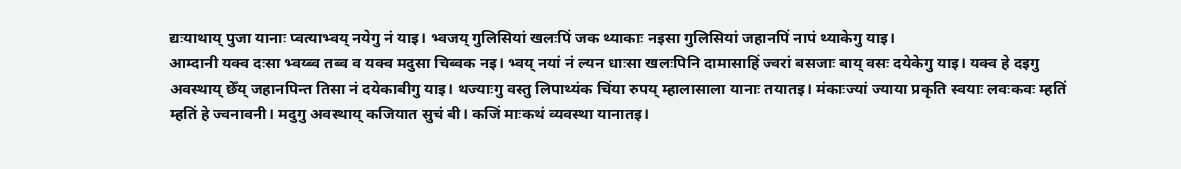द्यःयाथाय् पुजा यानाः प्वत्याभ्वय् नयेगु नं याइ। भ्वजय् गुलिसियां खलःपिं जक थ्याकाः नइसा गुलिसियां जहानपिं नापं थ्याकेगु याइ।
आम्दानी यक्व दःसा भ्वय्ब्व तब्व व यक्व मदुसा चिब्वक नइ। भ्वय् नयां नं ल्यन धाःसा खलःपिनि दामासाहिं ज्वरां बसजाः बाय् वसः दयेकेगु याइ। यक्व हे दइगु अवस्थाय् छेँय् जहानपिन्त तिसा नं दयेकाबीगु याइ। थज्याःगु वस्तु लिपाथ्यंक चिंया रुपय् म्हालासाला यानाः तयातइ। मंकाःज्यां ज्याया प्रकृति स्वयाः लवःकवः म्हतिं म्हतिं हे ज्वनावनी। मदुगु अवस्थाय् कजियात सुचं बी। कजिं माःकथं व्यवस्था यानातइ।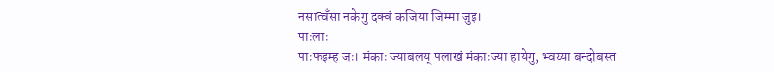नसात्वँसा नकेगु दक्वं कजिया जिम्मा जुइ।
पाःलाः
पाःफइम्ह जः। मंकाः ज्याबलय् पलाखं मंकाःज्या हायेगु, भ्वय्या बन्दोबस्त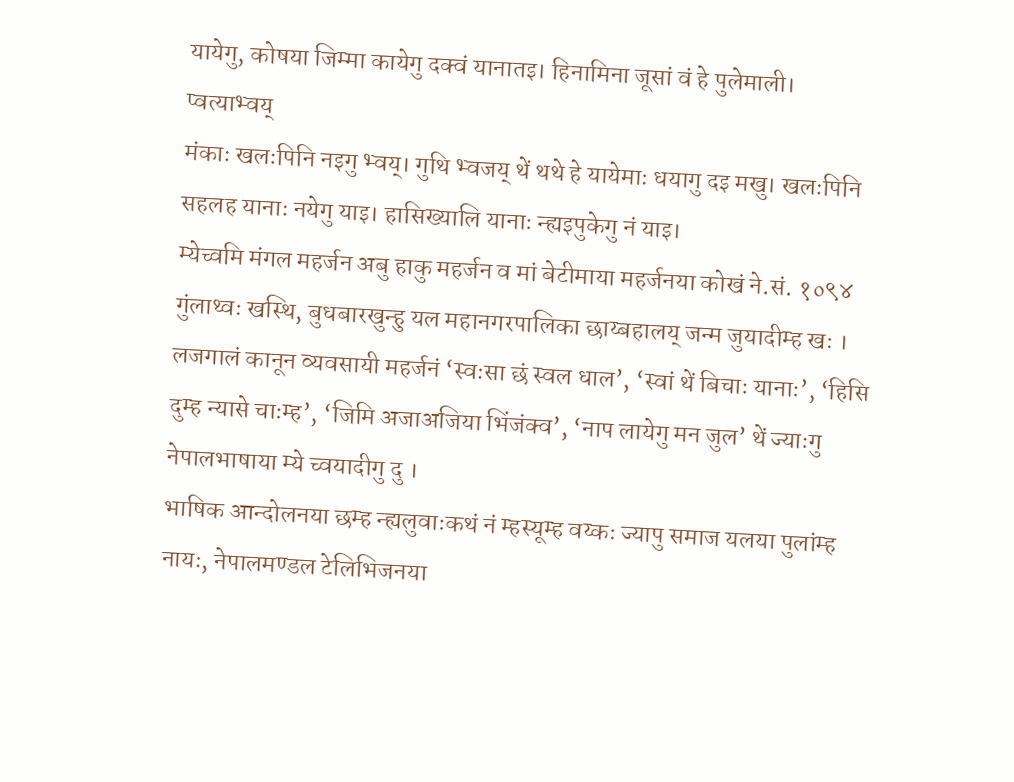यायेगु, कोषया जिम्मा कायेगु दक्वं यानातइ। हिनामिना जूसां वं हे पुलेमाली।
प्वत्याभ्वय्
मंकाः खलःपिनि नइगु भ्वय्। गुथि भ्वजय् थें थथे हे यायेमाः धयागु दइ मखु। खलःपिनि सहलह यानाः नयेगु याइ। हासिख्यालि यानाः न्ह्यइपुकेगु नं याइ।
म्येच्वमि मंगल महर्जन अबु हाकु महर्जन व मां बेटीमाया महर्जनया कोखं ने.सं. १०९४ गुंलाथ्वः खस्थि, बुधबारखुन्हु यल महानगरपालिका छाय्बहालय् जन्म जुयादीम्ह खः । लजगालं कानून व्यवसायी महर्जनं ‘स्वःसा छं स्वल धाल’, ‘स्वां थें बिचाः यानाः’, ‘हिसि दुम्ह न्यासे चाःम्ह’, ‘जिमि अजाअजिया भिंजंक्व’, ‘नाप लायेगु मन जुल’ थें ज्याःगु नेपालभाषाया म्ये च्वयादीगु दु ।
भाषिक आन्दोलनया छम्ह न्ह्यलुवाःकथं नं म्हस्यूम्ह वय्कः ज्यापु समाज यलया पुलांम्ह नायः, नेपालमण्डल टेलिभिजनया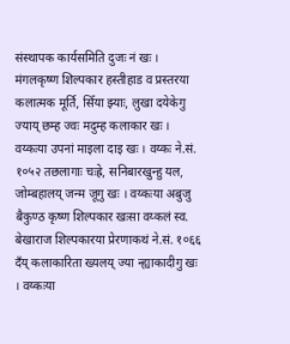संस्थापक कार्यसमिति दुजः नं खः ।
मंगलकृष्ण शिल्पकार हस्तीहाड व प्रस्तरया कलात्मक मूर्ति, सिँया झ्याः, लुखा दयेकेगु ज्याय् छम्ह ज्वः मदुम्ह कलाकार खः । वय्कःया उपनां माइला दाइ खः । वय्कः ने.सं. १०५२ तछलागाः चःह्रे, सनिबारखुन्हु यल, जोम्बहालय् जन्म जूगु खः । वय्कःया अबुजु बैकुण्ठ कृष्ण शिल्पकार खःसा वय्कलं स्व. बेखाराज शिल्पकारया प्रेरणाकथं ने.सं. १०६६ दँय् कलाकारिता ख्यलय् ज्या न्ह्याकादीगु खः । वय्कःया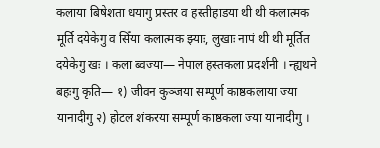कलाया बिषेशता धयागु प्रस्तर व हस्तीहाडया थी थी कलात्मक मूर्ति दयेकेगु व सिँया कलात्मक झ्याः, लुखाः नापं थी थी मूर्तित दयेकेगु खः । कला ब्वज्या— नेपाल हस्तकला प्रदर्शनी । न्ह्यथने बहःगु कृति— १) जीवन कुञ्जया सम्पूर्ण काष्ठकलाया ज्या यानादीगु २) होटल शंकरया सम्पूर्ण काष्ठकला ज्या यानादीगु ।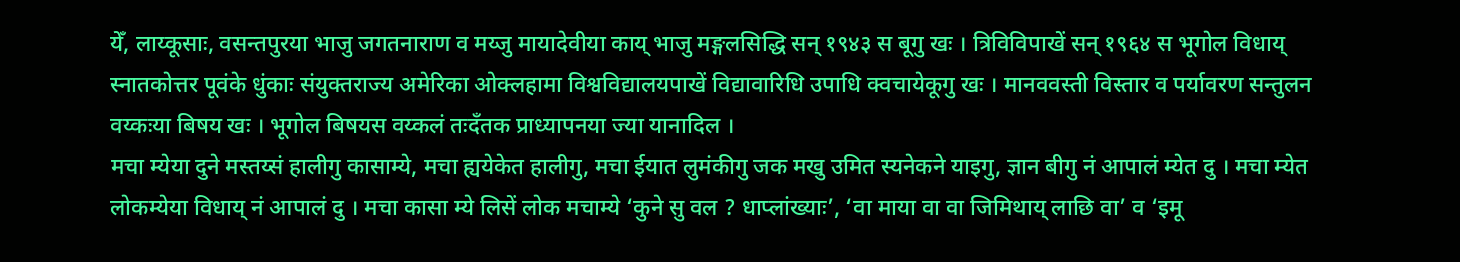येँ, लाय्कूसाः, वसन्तपुरया भाजु जगतनाराण व मय्जु मायादेवीया काय् भाजु मङ्गलसिद्धि सन् १९४३ स बूगु खः । त्रिविविपाखें सन् १९६४ स भूगोल विधाय् स्नातकोत्तर पूवंके धुंकाः संयुक्तराज्य अमेरिका ओक्लहामा विश्वविद्यालयपाखें विद्यावारिधि उपाधि क्वचायेकूगु खः । मानववस्ती विस्तार व पर्यावरण सन्तुलन वय्कःया बिषय खः । भूगोल बिषयस वय्कलं तःदँतक प्राध्यापनया ज्या यानादिल ।
मचा म्येया दुने मस्तय्सं हालीगु कासाम्ये, मचा ह्ययेकेत हालीगु, मचा ईयात लुमंकीगु जक मखु उमित स्यनेकने याइगु, ज्ञान बीगु नं आपालं म्येत दु । मचा म्येत लोकम्येया विधाय् नं आपालं दु । मचा कासा म्ये लिसें लोक मचाम्ये ‘कुने सु वल ? धाप्लांख्याः’, ‘वा माया वा वा जिमिथाय् लाछि वा’ व ‘इमू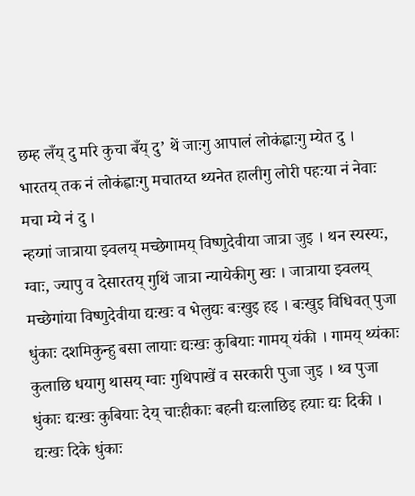छम्ह लँय् दु मरि कुचा बँय् दु’ थें जाःगु आपालं लोकंह्वाःगु म्येत दु । भारतय् तक नं लोकंह्वाःगु मचातय्त थ्यनेत हालीगु लोरी पहःया नं नेवाः मचा म्ये नं दु ।
न्हय्गां जात्राया झ्वलय् मच्छेगामय् विष्णुदेवीया जात्रा जुइ । थन स्यस्यः, ग्वाः, ज्यापु व देसारतय् गुथिं जात्रा न्यायेकीगु खः । जात्राया झ्वलय् मच्छेगांया विष्णुदेवीया द्यःखः व भेलुद्यः बःखुइ हइ । बःखुइ विधिवत् पुजा धुंकाः दशमिकुन्हु बसा लायाः द्यःखः कुबियाः गामय् यंकी । गामय् थ्यंकाः कुलाछि धयागु थासय् ग्वाः गुथिपाखें व सरकारी पुजा जुइ । थ्व पुजा धुंकाः द्यःखः कुबियाः देय् चाःहीकाः बहनी द्यःलाछिइ हयाः द्यः दिकी । द्यःखः दिके धुंकाः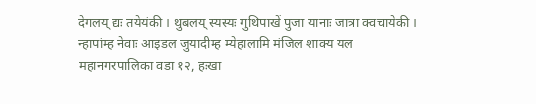देगलय् द्यः तयेयंकी । थुबलय् स्यस्यः गुथिपाखें पुजा यानाः जात्रा क्वचायेकी ।
न्हापांम्ह नेवाः आइडल जुयादीम्ह म्येहालामि मंजिल शाक्य यल महानगरपालिका वडा १२, हःखा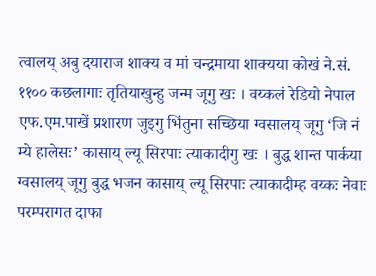त्वालय् अबु दयाराज शाक्य व मां चन्द्रमाया शाक्यया कोखं ने.सं. ११०० कछलागाः तृतियाखुन्हु जन्म जूगु खः । वय्कलं रेडियो नेपाल एफ.एम.पाखें प्रशारण जुइगु भिंतुना सच्छिया ग्वसालय् जूगु ‘जि नं म्ये हालेसः’ कासाय् ल्यू सिरपाः त्याकादीगु खः । बुद्ध शान्त पार्कया ग्वसालय् जूगु बुद्ध भजन कासाय् ल्यू सिरपाः त्याकादीम्ह वय्कः नेवाः परम्परागत दाफा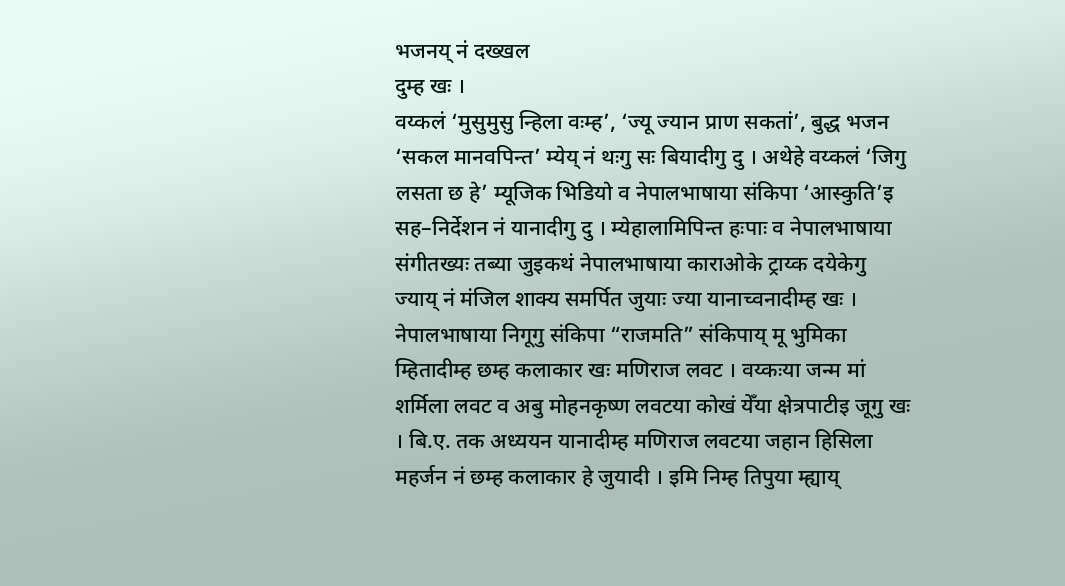भजनय् नं दख्खल
दुम्ह खः ।
वय्कलं ‘मुसुमुसु न्हिला वःम्ह’, ‘ज्यू ज्यान प्राण सकतां’, बुद्ध भजन ‘सकल मानवपिन्त’ म्येय् नं थःगु सः बियादीगु दु । अथेहे वय्कलं ‘जिगु लसता छ हे’ म्यूजिक भिडियो व नेपालभाषाया संकिपा ‘आस्कुति’इ सह–निर्देशन नं यानादीगु दु । म्येहालामिपिन्त हःपाः व नेपालभाषाया संगीतख्यः तब्या जुइकथं नेपालभाषाया काराओके ट्राय्क दयेकेगु ज्याय् नं मंजिल शाक्य समर्पित जुयाः ज्या यानाच्वनादीम्ह खः ।
नेपालभाषाया निगूगु संकिपा “राजमति” संकिपाय् मू भुमिका म्हितादीम्ह छम्ह कलाकार खः मणिराज लवट । वय्कःया जन्म मां शर्मिला लवट व अबु मोहनकृष्ण लवटया कोखं येँया क्षेत्रपाटीइ जूगु खः । बि.ए. तक अध्ययन यानादीम्ह मणिराज लवटया जहान हिसिला महर्जन नं छम्ह कलाकार हे जुयादी । इमि निम्ह तिपुया म्ह्याय्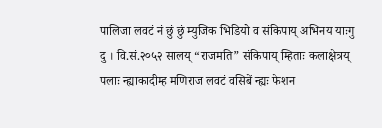पालिजा लवटं नं छुं छुं म्युजिक भिडियो व संकिपाय् अभिनय याःगु दु । वि.सं.२०५२ सालय् “राजमति” संकिपाय् म्हिताः कलाक्षेत्रय् पलाः न्ह्याकादीम्ह मणिराज लवटं वसिबें न्ह्यः फेशन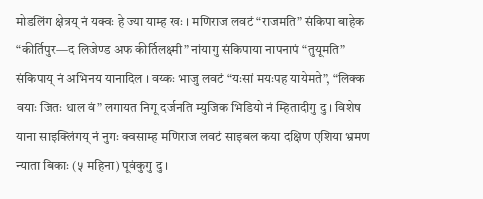मोडलिंग क्षेत्रय् नं यक्वः हे ज्या याम्ह खः । मणिराज लवटं “राजमति” संकिपा बाहेक “कीर्तिपुर—द लिजेण्ड अफ कीर्तिलक्ष्मी” नांयागु संकिपाया नापनापं “तुयूमति” संकिपाय् नं अभिनय यानादिल । वय्कः भाजु लवटं “यःसां मयःपह यायेमते”, “लिक्क वयाः जितः धाल वं” लगायत निगू दर्जनति म्युजिक भिडियो नं म्हितादीगु दु । विशेष याना साइक्लिंगय् नं नुगः क्वसाम्ह मणिराज लवटं साइबल कया दक्षिण एशिया भ्रमण न्याता बिकाः (५ महिना) पूवंकुगु दु ।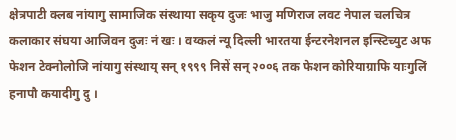क्षेत्रपाटी क्लब नांयागु सामाजिक संस्थाया सकृय दुजः भाजु मणिराज लवट नेपाल चलचित्र कलाकार संघया आजिवन दुजः नं खः । वय्कलं न्यू दिल्ली भारतया ईन्टरनेशनल इन्स्टिच्युट अफ फेशन टेक्नोलोजि नांयागु संस्थाय् सन् १९९९ निसें सन् २००६ तक फेशन कोरियाग्राफि याःगुलिं हनापौ कयादीगु दु ।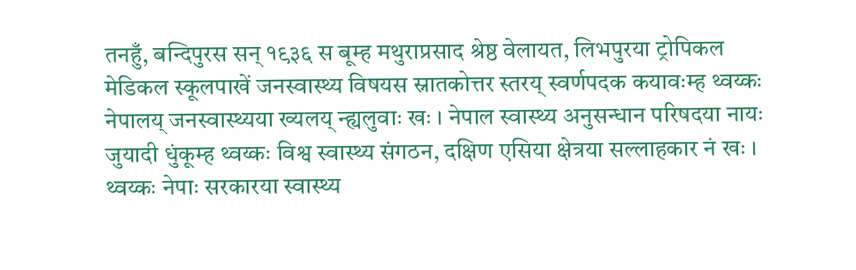तनहुँ, बन्दिपुरस सन् १९३६ स बूम्ह मथुराप्रसाद श्रेष्ठ वेलायत, लिभपुरया ट्रोपिकल मेडिकल स्कूलपाखें जनस्वास्थ्य विषयस स्नातकोत्तर स्तरय् स्वर्णपदक कयावःम्ह थ्वय्कः नेपालय् जनस्वास्थ्यया ख्यलय् न्ह्यलुवाः खः । नेपाल स्वास्थ्य अनुसन्धान परिषदया नायः जुयादी धुंकूम्ह थ्वय्कः विश्व स्वास्थ्य संगठन, दक्षिण एसिया क्षेत्रया सल्लाहकार नं खः । थ्वय्कः नेपाः सरकारया स्वास्थ्य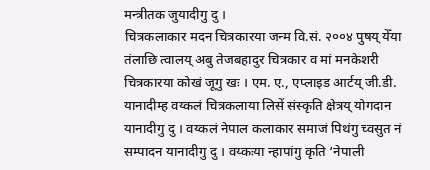मन्त्रीतक जुयादीगु दु ।
चित्रकलाकार मदन चित्रकारया जन्म वि.सं. २००४ पुषय् येँया तंलाछि त्वालय् अबु तेजबहादुर चित्रकार व मां मनकेशरी चित्रकारया कोखं जूगु खः । एम. ए., एप्लाइड आर्टय् जी.डी. यानादीम्ह वय्कलं चित्रकलाया लिसें संस्कृति क्षेत्रय् योगदान यानादीगु दु । वय्कलं नेपाल कलाकार समाजं पिथंगु च्वसुत नं सम्पादन यानादीगु दु । वय्कःया न्हापांगु कृति ‘नेपाली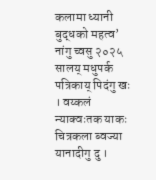कलामा ध्यानी बुद्धको महत्व’ नांगु च्वसु २०२५ सालय् मधुपर्क पत्रिकाय् पिदंगु खः । वय्कलं न्याक्वःतक याकः चित्रकला ब्वज्या यानादीगु दु ।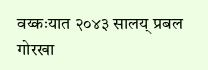वय्कःयात २०४३ सालय् प्रबल गोरखा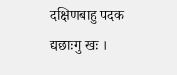दक्षिणबाहु पदक द्यछाःगु खः ।